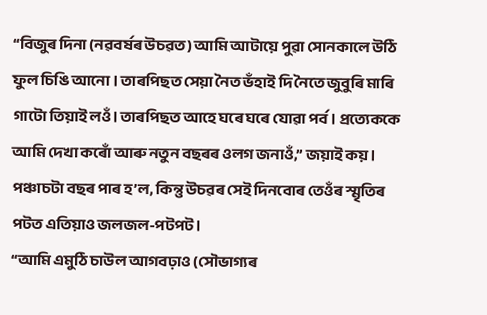“বিজুৰ দিনা (নৱবৰ্ষৰ উচৱত) আমি আটায়ে পুৱা সোনকালে উঠি ফুল চিঙি আনো। তাৰপিছত সেয়া নৈত ভঁহাই দি নৈতে জুবুৰি মাৰি গাটো তিয়াই লওঁ। তাৰপিছত আহে ঘৰে ঘৰে যোৱা পৰ্ব। প্ৰত্যেককে আমি দেখা কৰোঁ আৰু নতুন বছৰৰ ওলগ জনাওঁ,” জয়াই কয়। পঞ্চাচটা বছৰ পাৰ হ’ল, কিন্তু উচৱৰ সেই দিনবোৰ তেওঁৰ স্মৃতিৰ পটত এতিয়াও জলজল-পটপট।
“আমি এমুঠি চাউল আগবঢ়াও (সৌভাগ্যৰ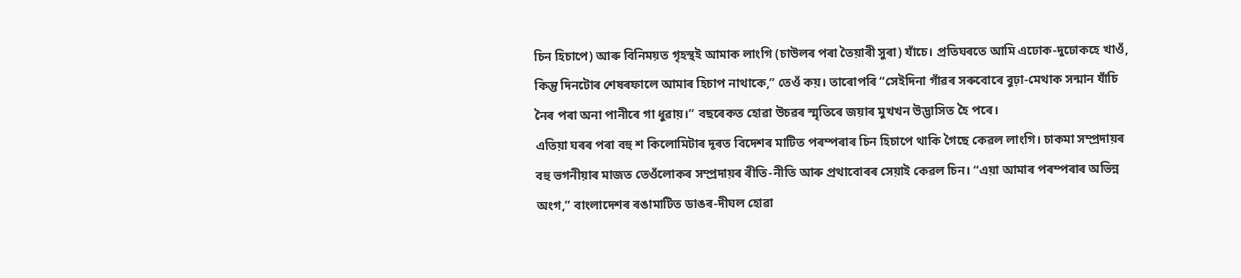চিন হিচাপে) আৰু বিনিময়ত গৃহস্থই আমাক লাংগি (চাউলৰ পৰা তৈয়াৰী সুৰা) যাঁচে। প্ৰতিঘৰতে আমি এঢোক-দুঢোকহে খাওঁ, কিন্তু দিনটোৰ শেষৰফালে আমাৰ হিচাপ নাথাকে,” তেওঁ কয়। তাৰোপৰি “সেইদিনা গাঁৱৰ সৰুবোৰে বুঢ়া-মেথাক সন্মান যাঁচি নৈৰ পৰা অনা পানীৰে গা ধুৱায়।” বছৰেকত হোৱা উচৱৰ স্মৃতিৰে জয়াৰ মুখখন উদ্ভাসিত হৈ পৰে।
এতিয়া ঘৰৰ পৰা বহু শ কিলোমিটাৰ দূৰত বিদেশৰ মাটিত পৰম্পৰাৰ চিন হিচাপে থাকি গৈছে কেৱল লাংগি। চাকমা সম্প্ৰদায়ৰ বহু ভগনীয়াৰ মাজত তেওঁলোকৰ সম্প্ৰদায়ৰ ৰীতি-নীতি আৰু প্ৰথাবোৰৰ সেয়াই কেৱল চিন। “এয়া আমাৰ পৰম্পৰাৰ অভিন্ন অংগ,” বাংলাদেশৰ ৰঙামাটিত ডাঙৰ-দীঘল হোৱা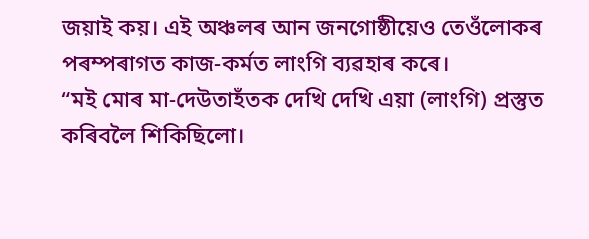জয়াই কয়। এই অঞ্চলৰ আন জনগোষ্ঠীয়েও তেওঁলোকৰ পৰম্পৰাগত কাজ-কৰ্মত লাংগি ব্যৱহাৰ কৰে।
“মই মোৰ মা-দেউতাহঁতক দেখি দেখি এয়া (লাংগি) প্ৰস্তুত কৰিবলৈ শিকিছিলো।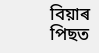বিয়াৰ পিছত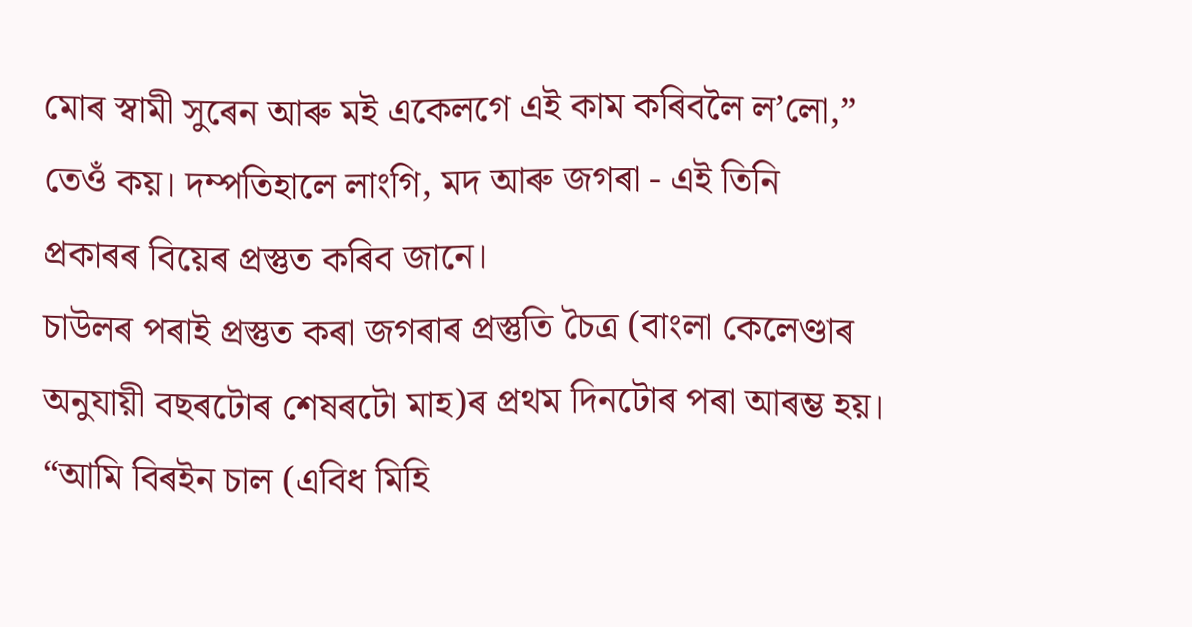মোৰ স্বামী সুৰেন আৰু মই একেলগে এই কাম কৰিবলৈ ল’লো,” তেওঁ কয়। দম্পতিহালে লাংগি, মদ আৰু জগৰা - এই তিনি প্ৰকাৰৰ বিয়েৰ প্ৰস্তুত কৰিব জানে।
চাউলৰ পৰাই প্ৰস্তুত কৰা জগৰাৰ প্ৰস্তুতি চৈত্ৰ (বাংলা কেলেণ্ডাৰ অনুযায়ী বছৰটোৰ শেষৰটো মাহ)ৰ প্ৰথম দিনটোৰ পৰা আৰম্ভ হয়। “আমি বিৰইন চাল (এবিধ মিহি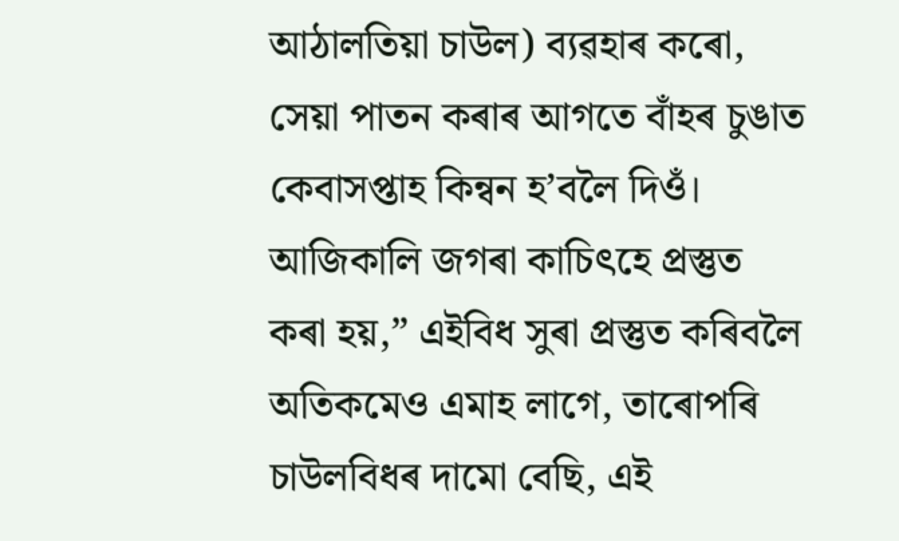আঠালতিয়া চাউল) ব্যৱহাৰ কৰো, সেয়া পাতন কৰাৰ আগতে বাঁহৰ চুঙাত কেবাসপ্তাহ কিন্বন হ’বলৈ দিওঁ। আজিকালি জগৰা কাচিৎহে প্ৰস্তুত কৰা হয়,” এইবিধ সুৰা প্ৰস্তুত কৰিবলৈ অতিকমেও এমাহ লাগে, তাৰোপৰি চাউলবিধৰ দামো বেছি, এই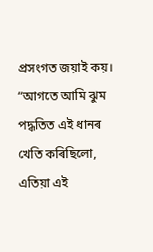প্ৰসংগত জয়াই কয়। “আগতে আমি ঝুম পদ্ধতিত এই ধানৰ খেতি কৰিছিলো, এতিয়া এই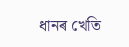ধানৰ খেতি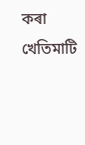কৰা খেতিমাটি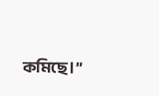কমিছে।”